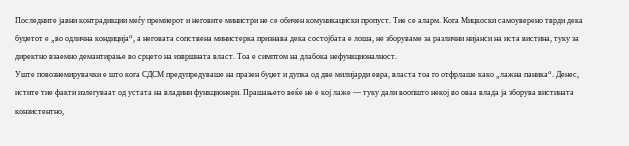Последните јавни контрадикции меѓу премиерот и неговите министри не се обичен комуникациски пропуст. Тие се аларм. Кога Мицкоски самоуверено тврди дека буџетот е „во одлична кондиција“, а неговата сопствена министерка признава дека состојбата е лоша, не зборуваме за различни нијанси на иста вистина, туку за директно взаемно демантирање во срцето на извршната власт. Тоа е симптом на длабока нефункционалност.
Уште повознемирувачки е што кога СДСМ предупредуваше на празен буџет и дупка од две милијарди евра, власта тоа го отфрлаше како „лажна паника“. Денес, истите тие факти излегуваат од устата на владини функционери. Прашањето веќе не е кој лаже — туку дали воопшто некој во оваа влада ја зборува вистината конзистентно,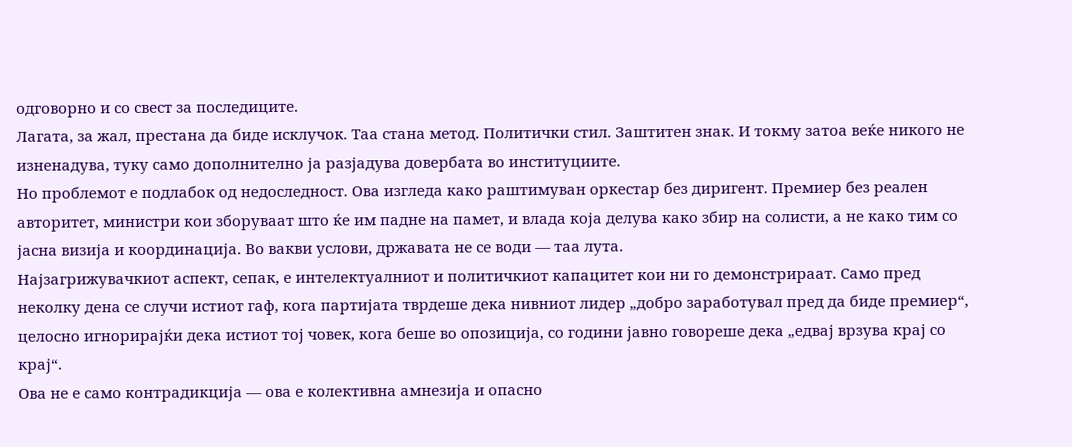одговорно и со свест за последиците.
Лагата, за жал, престана да биде исклучок. Таа стана метод. Политички стил. Заштитен знак. И токму затоа веќе никого не изненадува, туку само дополнително ја разјадува довербата во институциите.
Но проблемот е подлабок од недоследност. Ова изгледа како раштимуван оркестар без диригент. Премиер без реален авторитет, министри кои зборуваат што ќе им падне на памет, и влада која делува како збир на солисти, а не како тим со јасна визија и координација. Во вакви услови, државата не се води — таа лута.
Најзагрижувачкиот аспект, сепак, е интелектуалниот и политичкиот капацитет кои ни го демонстрираат. Само пред неколку дена се случи истиот гаф, кога партијата тврдеше дека нивниот лидер „добро заработувал пред да биде премиер“, целосно игнорирајќи дека истиот тој човек, кога беше во опозиција, со години јавно говореше дека „едвај врзува крај со крај“.
Ова не е само контрадикција — ова е колективна амнезија и опасно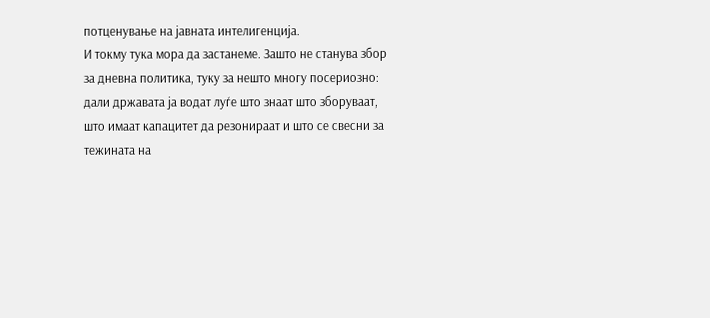потценување на јавната интелигенција.
И токму тука мора да застанеме. Зашто не станува збор за дневна политика, туку за нешто многу посериозно: дали државата ја водат луѓе што знаат што зборуваат, што имаат капацитет да резонираат и што се свесни за тежината на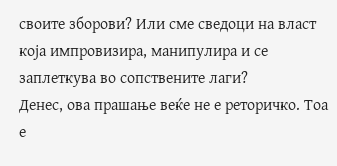своите зборови? Или сме сведоци на власт која импровизира, манипулира и се заплеткува во сопствените лаги?
Денес, ова прашање веќе не е реторичко. Тоа е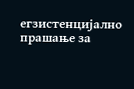егзистенцијално прашање за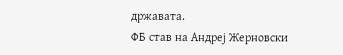државата.
ФБ став на Андреј Жерновски